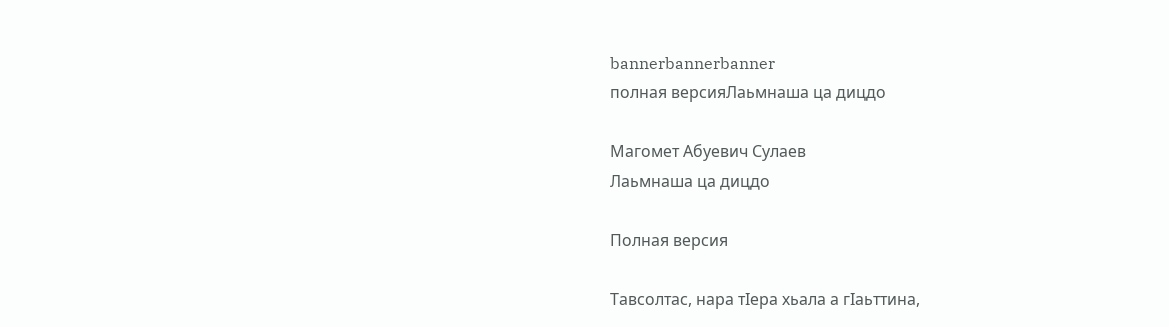bannerbannerbanner
полная версияЛаьмнаша ца дицдо

Магомет Абуевич Сулаев
Лаьмнаша ца дицдо

Полная версия

Тавсолтас, нара тIера хьала а гIаьттина,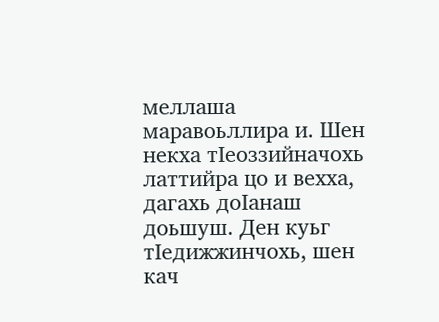меллаша маравоьллира и. Шен некха тIеоззийначохь латтийра цо и вехха, дагахь доIанаш доьшуш. Ден куьг тIедижжинчохь, шен кач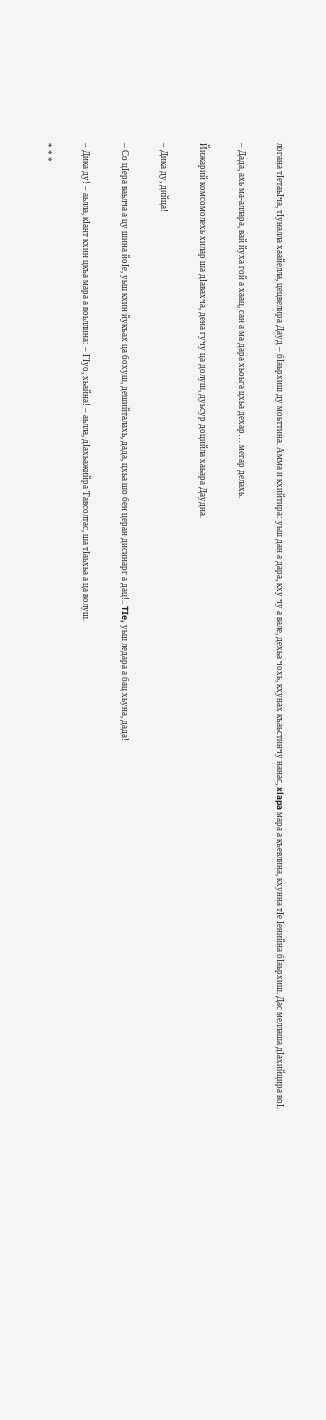логана тIетаьIча, тIуналла хаайелла, цецвелира Дауд – бIаьрхиш ду моьттина. Амма и кхийтира: уьш дан а дара, кху чу а вале, дехьа чохь, кхунах къаьстинчу нанас, xlapa мара а къевлина, кхунна тIе Iенийна бIаьрхиш. Дас меллаша дIахийцира воI.

– Дада, ахь ма-аллара, вай йуха гой а хаац, сан а ма дара хьоьга цхьа дехар… мегар делахь.

Йижарий комсомолехь хилар ша дIавахча, дена гучу ца долуш, дуьсур доцийла хаьара Даудна.

– Дика ду, дийца!

– Со цIера ваьлча а цу шина йоIе, уьш кхин йукъах ца бохуш, дешийталахь, дада, цхьа шо бен церан дисинарг а дац!.. TIe, уьш ледара а бац хьуна, дада!

– Дика ду! – аьлла, кIант кхин цкъа мара а воьллина: – ГIуо, хьайна! – аьлла, дIахьажийра Тавсолтас, ша тIаьхьа а ца волуш.

* * *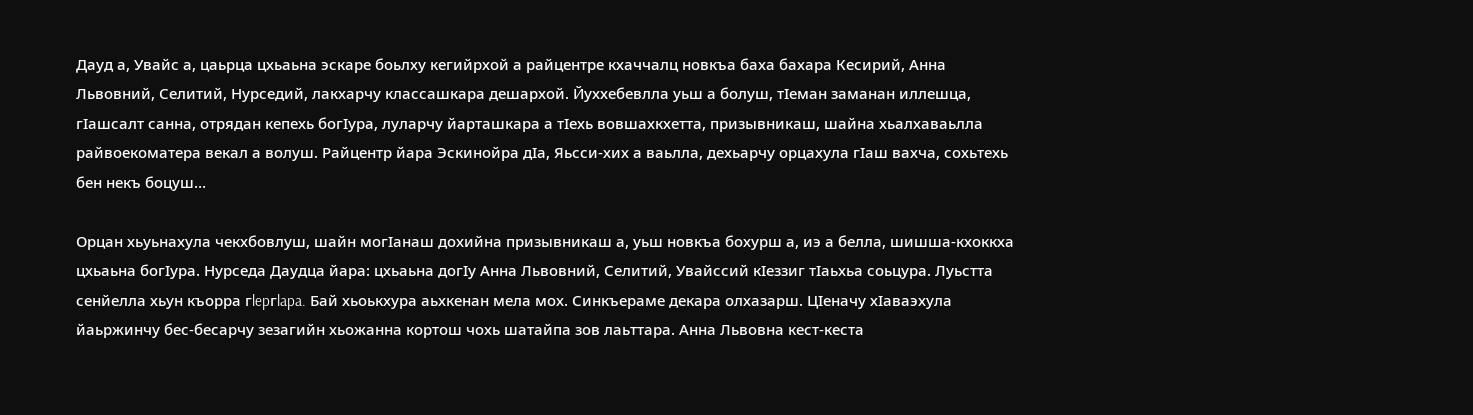Дауд а, Увайс а, цаьрца цхьаьна эскаре боьлху кегийрхой а райцентре кхаччалц новкъа баха бахара Кесирий, Анна Львовний, Селитий, Нурседий, лакхарчу классашкара дешархой. Йуххебевлла уьш а болуш, тIеман заманан иллешца, гIашсалт санна, отрядан кепехь богIура, луларчу йарташкара а тIехь вовшахкхетта, призывникаш, шайна хьалхаваьлла райвоекоматера векал а волуш. Райцентр йара Эскинойра дIа, Яьсси-хих а ваьлла, дехьарчу орцахула гIаш вахча, сохьтехь бен некъ боцуш…

Орцан хьуьнахула чекхбовлуш, шайн могIанаш дохийна призывникаш а, уьш новкъа бохурш а, иэ а белла, шишша-кхоккха цхьаьна богIура. Нурседа Даудца йара: цхьаьна догIу Анна Львовний, Селитий, Увайссий кIеззиг тIаьхьа соьцура. Луьстта сенйелла хьун къорра гlepгlapa. Бай хьоькхура аьхкенан мела мох. Синкъераме декара олхазарш. ЦIеначу хIаваэхула йаьржинчу бес-бесарчу зезагийн хьожанна кортош чохь шатайпа зов лаьттара. Анна Львовна кест-кеста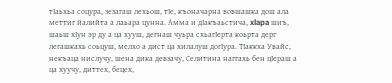тIаьхьа соцура, зезагаш лехьош, тIе, къоначарна вовшашка дош ала меттиг йалийта а лаьара цунна. Амма и дIакъаьстича, xlapa шиъ, шаьш хIун эр ду а ца хууш, дегнаш чуьра схьагIерта коьрта дерг легашкахь соьцуш, мелхо а дист ца хилалуш догIура. ТIаккха Увайс, некъаца нислучу, шена дика девзачу, Селитина наггахь бен цIераш а ца хуучу, диттех, бецех,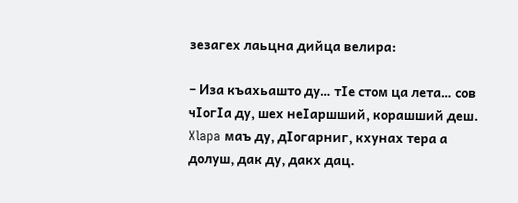зезагех лаьцна дийца велира:

– Иза къахьашто ду… тIе стом ца лета… сов чIогIа ду, шех неIаршший, корашший деш. Xlapa маъ ду, дIогарниг, кхунах тера а долуш, дак ду, дакх дац.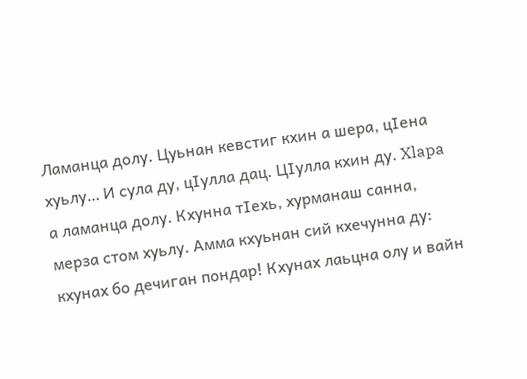Ламанца долу. Цуьнан кевстиг кхин а шера, цIена хуьлу… И сула ду, цIулла дац. ЦIулла кхин ду. Xlapa а ламанца долу. Кхунна тIехь, хурманаш санна, мерза стом хуьлу. Амма кхуьнан сий кхечунна ду: кхунах бо дечиган пондар! Кхунах лаьцна олу и вайн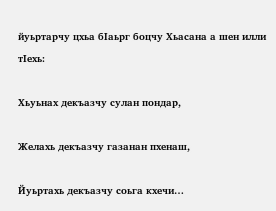йуьртарчу цхьа бIаьрг боцчу Хьасана а шен илли тIехь:

Хьуьнах декъазчу сулан пондар,

Желахь декъазчу газанан пхенаш,

Йуьртахь декъазчу соьга кхечи…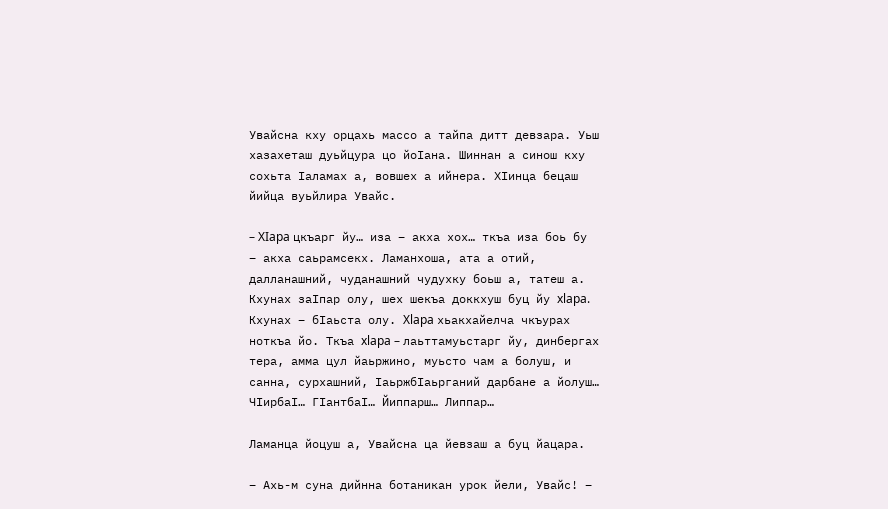Увайсна кху орцахь массо а тайпа дитт девзара. Уьш хазахеташ дуьйцура цо йоIана. Шиннан а синош кху сохьта Iаламах а, вовшех а ийнера. ХIинца бецаш йийца вуьйлира Увайс.

– XIapa цкъарг йу… иза – акха хох… ткъа иза боь бу – акха саьрамсекх. Ламанхоша, ата а отий, далланашний, чуданашний чудухку боьш а, татеш а. Кхунах заIпар олу, шех шекъа доккхуш буц йу xlapa. Кхунах – бIаьста олу. Xlapa хьакхайелча чкъурах ноткъа йо. Ткъа xlapa – лаьттамуьстарг йу, динбергах тера, амма цул йаьржино, муьсто чам а болуш, и санна, сурхашний, IаьржбIаьрганий дарбане а йолуш… ЧIирбаI… ГIантбаI… Йиппарш… Липпар…

Ламанца йоцуш а, Увайсна ца йевзаш а буц йацара.

– Ахь-м суна дийнна ботаникан урок йели, Увайс! –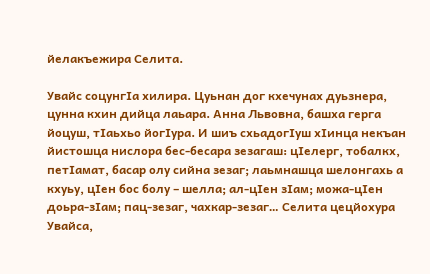йелакъежира Селита.

Увайс соцунгIа хилира. Цуьнан дог кхечунах дуьзнера, цунна кхин дийца лаьара. Анна Львовна, башха герга йоцуш, тIаьхьо йогIура. И шиъ схьадогIуш хIинца некъан йистошца нислора бес-бесара зезагаш: цIелерг, тобалкх, петIамат, басар олу сийна зезаг; лаьмнашца шелонгахь а кхуьу, цIен бос болу – шелла; ал-цIен зIам; можа-цIен доьра-зIам; пац-зезаг, чахкар-зезаг… Селита цецйохура Увайса,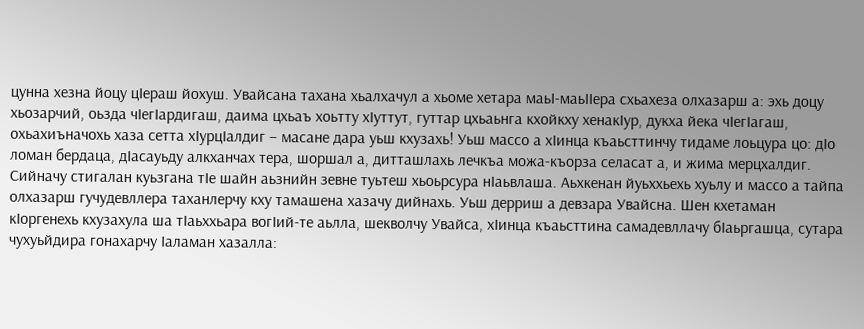цунна хезна йоцу цIераш йохуш. Увайсана тахана хьалхачул а хьоме хетара маьI-маьIIера схьахеза олхазарш а: эхь доцу хьозарчий, оьзда чIегIардигаш, даима цхьаъ хоьтту хIуттут, гуттар цхьаьнга кхойкху хенакIур, дукха йека чIегIагаш, охьахиъначохь хаза сетта хIурцIалдиг – масане дара уьш кхузахь! Уьш массо а хIинца къаьсттинчу тидаме лоьцура цо: дIо ломан бердаца, дIасауьду алкханчах тера, шоршал а, дитташлахь лечкъа можа-къорза селасат а, и жима мерцхалдиг. Сийначу стигалан куьзгана тIе шайн аьзнийн зевне туьтеш хьоьрсура нIаьвлаша. Аьхкенан йуьххьехь хуьлу и массо а тайпа олхазарш гучудевллера таханлерчу кху тамашена хазачу дийнахь. Уьш дерриш а девзара Увайсна. Шен кхетаман кIоргенехь кхузахула ша тIаьххьара вогIий-те аьлла, шекволчу Увайса, хIинца къаьсттина самадевллачу бIаьргашца, сутара чухуьйдира гонахарчу Iаламан хазалла: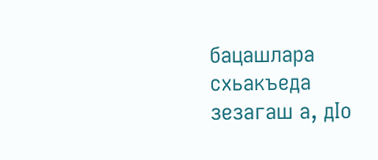бацашлара схьакъеда зезагаш а, дIо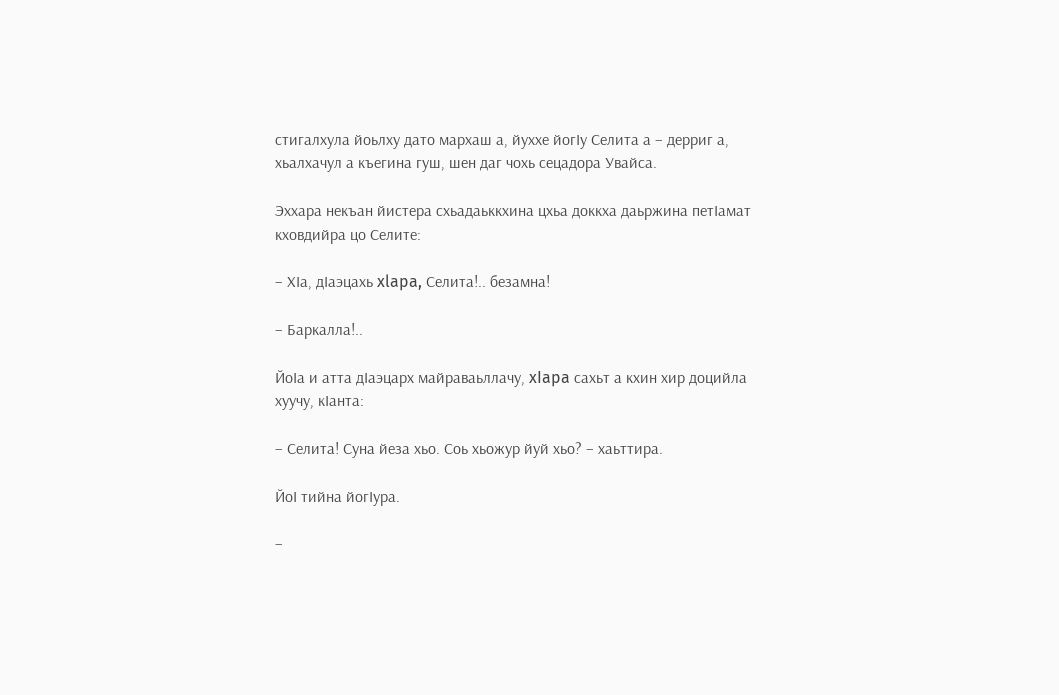стигалхула йоьлху дато мархаш а, йуххе йогIу Селита а – дерриг а, хьалхачул а къегина гуш, шен даг чохь сецадора Увайса.

Эххара некъан йистера схьадаьккхина цхьа доккха даьржина петIамат кховдийра цо Селите:

– ХIа, дIаэцахь xlapa, Селита!.. безамна!

– Баркалла!..

ЙоIа и атта дIаэцарх майраваьллачу, xIapa сахьт а кхин хир доцийла хуучу, кIанта:

– Селита! Суна йеза хьо. Соь хьожур йуй хьо? – хаьттира.

ЙоI тийна йогIура.

–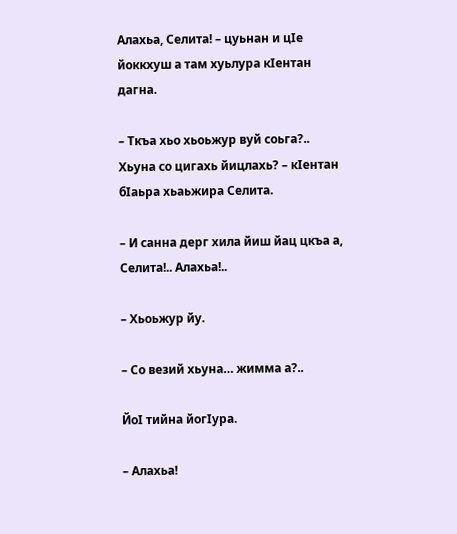Алахьа, Селита! – цуьнан и цIе йоккхуш а там хуьлура кIентан дагна.

– Ткъа хьо хьоьжур вуй соьга?.. Хьуна со цигахь йицлахь? – кIентан бIаьра хьаьжира Селита.

– И санна дерг хила йиш йац цкъа а, Селита!.. Алахьа!..

– Хьоьжур йу.

– Со везий хьуна… жимма а?..

ЙоI тийна йогIура.

– Алахьа!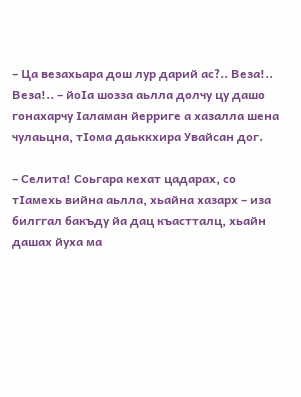– Ца везахьара дош лур дарий ас?.. Веза!.. Веза!.. – йоIа шозза аьлла долчу цу дашо гонахарчу Iаламан йерриге а хазалла шена чулаьцна, тIома даьккхира Увайсан дог.

– Селита! Соьгара кехат цадарах, со тIамехь вийна аьлла, хьайна хазарх – иза билггал бакъду йа дац къастталц, хьайн дашах йуха ма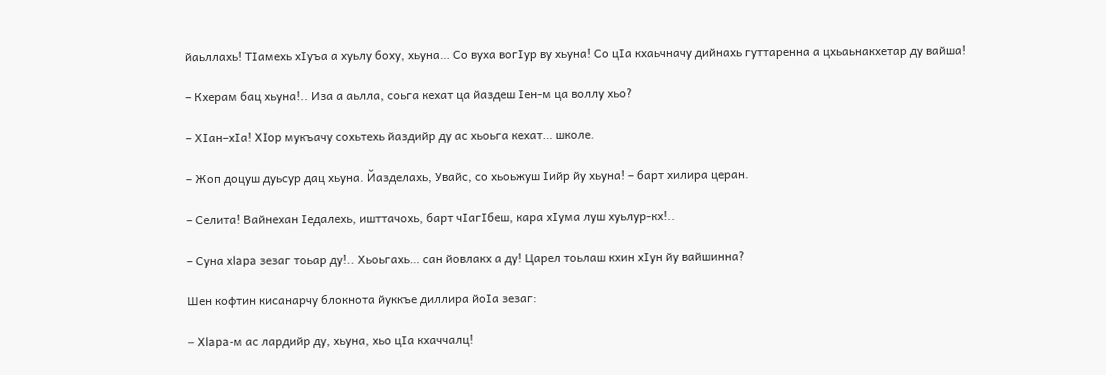йаьллахь! ТIамехь хIуъа а хуьлу боху, хьуна… Со вуха вогIур ву хьуна! Со цIа кхаьчначу дийнахь гуттаренна а цхьаьнакхетар ду вайша!

– Кхерам бац хьуна!.. Иза а аьлла, соьга кехат ца йаздеш Iен-м ца воллу хьо?

– ХIан–хIа! XIop мукъачу сохьтехь йаздийр ду ас хьоьга кехат… школе.

– Жоп доцуш дуьсур дац хьуна. Йазделахь, Увайс, со хьоьжуш Iийр йу хьуна! – барт хилира церан.

– Селита! Вайнехан Iедалехь, ишттачохь, барт чIагIбеш, кара хIума луш хуьлур-кх!..

– Суна xlapa зезаг тоьар ду!.. Хьоьгахь… сан йовлакх а ду! Царел тоьлаш кхин хIун йу вайшинна?

Шен кофтин кисанарчу блокнота йуккъе диллира йоIа зезаг:

– Xlapa-м ас лардийр ду, хьуна, хьо цIа кхаччалц!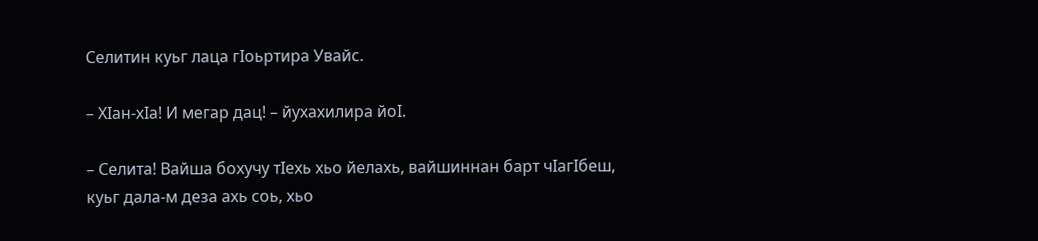Селитин куьг лаца гIоьртира Увайс.

– ХIан-хIа! И мегар дац! – йухахилира йоI.

– Селита! Вайша бохучу тIехь хьо йелахь, вайшиннан барт чIагIбеш, куьг дала-м деза ахь соь, хьо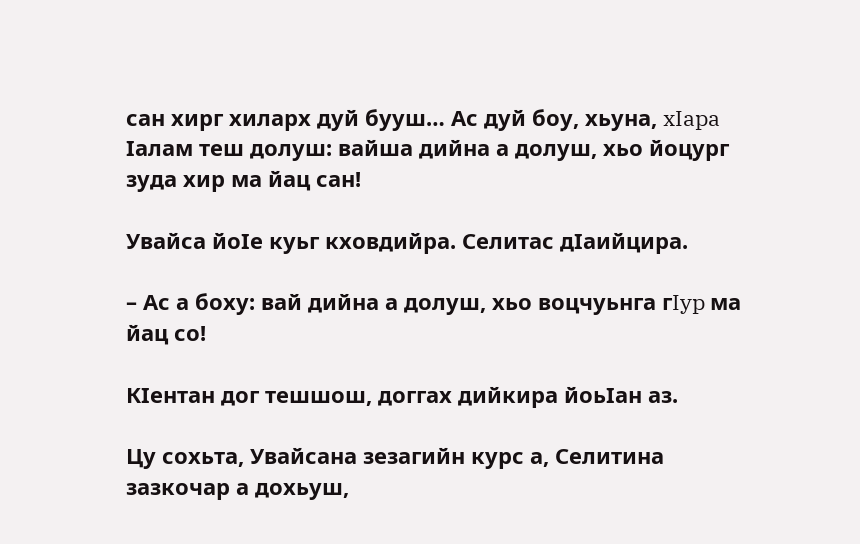сан хирг хиларх дуй бууш… Ас дуй боу, хьуна, xIapa Iалам теш долуш: вайша дийна а долуш, хьо йоцург зуда хир ма йац сан!

Увайса йоIе куьг кховдийра. Селитас дIаийцира.

– Ас а боху: вай дийна а долуш, хьо воцчуьнга гIyp ма йац со!

КIентан дог тешшош, доггах дийкира йоьIан аз.

Цу сохьта, Увайсана зезагийн курс а, Селитина зазкочар а дохьуш,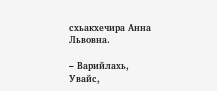схьакхечира Анна Львовна.

– Варийлахь, Увайс,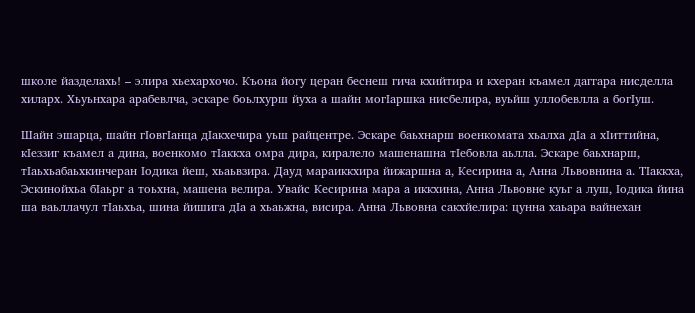школе йазделахь! – элира хьехархочо. Къона йогу церан беснеш гича кхийтира и кхеран къамел даггара нисделла хиларх. Хьуьнхара арабевлча, эскаре боьлхурш йуха а шайн могIаршка нисбелира, вуьйш уллобевлла а богIуш.

Шайн эшарца, шайн гIовгIанца дIакхечира уьш райцентре. Эскаре баьхнарш военкомата хьалха дIа а хIиттийна, кIеззиг къамел а дина, военкомо тIаккха омра дира, киралело машенашна тIебовла аьлла. Эскаре баьхнарш, тIаьхьабаьхкинчеран Iодика йеш, хьаьвзира. Дауд мараиккхира йижаршна а, Кесирина а, Анна Львовнина а. ТIаккха, Эскинойхьа бIаьрг а тоьхна, машена велира. Увайс Кесирина мара а иккхина, Анна Львовне куьг а луш, Iодика йина ша ваьллачул тIаьхьа, шина йишига дIа а хьаьжна, висира. Анна Львовна сакхйелира: цунна хаьара вайнехан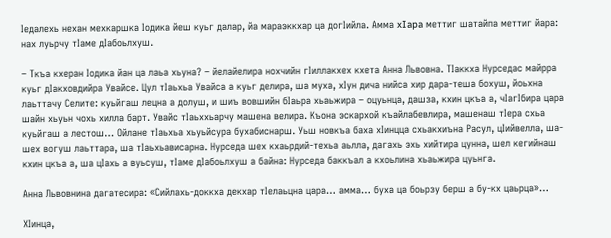Iедалехь нехан мехкаршка Iодика йеш куьг далар, йа мараэккхар ца догIийла. Амма xIapa меттиг шатайпа меттиг йара: нах луьрчу тIаме дIабоьлхуш.

– Ткъа кхеран Iодика йан ца лаьа хьуна? – йелайелира нохчийн гIиллакхех кхета Анна Львовна. ТIаккха Нурседас майрра куьг дIакховдийра Увайсе. Цул тIаьхьа Увайса а куьг делира, ша муха, хIун дича нийса хир дара-теша бохуш, йоьхна лаьттачу Селите: куьйгаш лецна а долуш, и шиъ вовшийн бIаьра хьаьжира – оцуьнца, дашза, кхин цкъа а, чIагIбира цара шайн хьуьн чохь хилла барт. Увайс тIаьххьарчу машена велира. Къона эскархой къайлабевлира, машенаш тIера схьа куьйгаш а лестош… Ойлане тIаьхьа хьуьйсура бухабиснарш. Уьш новкъа баха хIинцца схьакхиъна Расул, цIийвелла, ша-шех вогуш лаьттара, ша тIаьхьависарна. Нурседа шех кхаьрдий-техьа аьлла, дагахь эхь хийтира цунна, шел кегийнаш кхин цкъа а, ша цIахь а вуьсуш, тIаме дIабоьлхуш а байна: Нурседа баккъал а кхоьлина хьаьжира цуьнга.

Анна Львовнина дагатесира: «Сийлахь-доккха декхар тIелаьцна цара… амма… буха ца боьрзу берш а бу-кх цаьрца»…

ХIинца,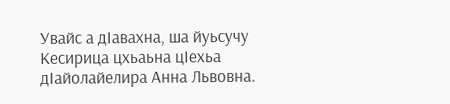Увайс а дIавахна, ша йуьсучу Кесирица цхьаьна цIехьа дIайолайелира Анна Львовна.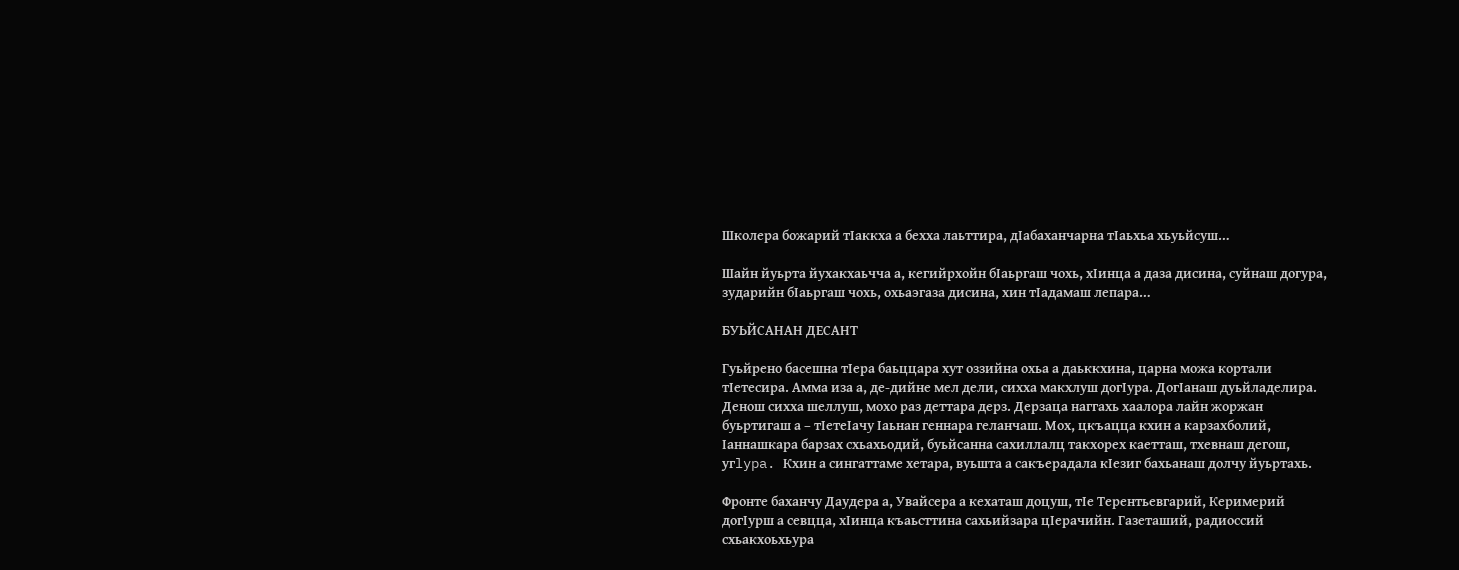Школера божарий тIаккха а бехха лаьттира, дIабаханчарна тIаьхьа хьуьйсуш…

Шайн йуьрта йухакхаьчча а, кегийрхойн бIаьргаш чохь, хIинца а даза дисина, суйнаш догура, зударийн бIаьргаш чохь, охьаэгаза дисина, хин тIадамаш лепара…

БУЬЙСАНАН ДЕСАНТ

Гуьйрено басешна тIера баьццара хут оззийна охьа а даьккхина, царна можа кортали тIетесира. Амма иза а, де-дийне мел дели, сихха макхлуш догIура. ДогIанаш дуьйладелира. Денош сихха шеллуш, мохо раз деттара дерз. Дерзаца наггахь хаалора лайн жоржан буьртигаш а – тIетеIачу Iаьнан геннара геланчаш. Мох, цкъацца кхин а карзахболий, Iаннашкара барзах схьахьодий, буьйсанна сахиллалц такхорех каетташ, тхевнаш дегош, yгlypa. Кхин а сингаттаме хетара, вуьшта а сакъерадала кIезиг бахьанаш долчу йуьртахь.

Фронте баханчу Даудера а, Увайсера а кехаташ доцуш, тIе Терентьевгарий, Керимерий догIурш а севцца, хIинца къаьсттина сахьийзара цIерачийн. Газеташий, радиоссий схьакхоьхьура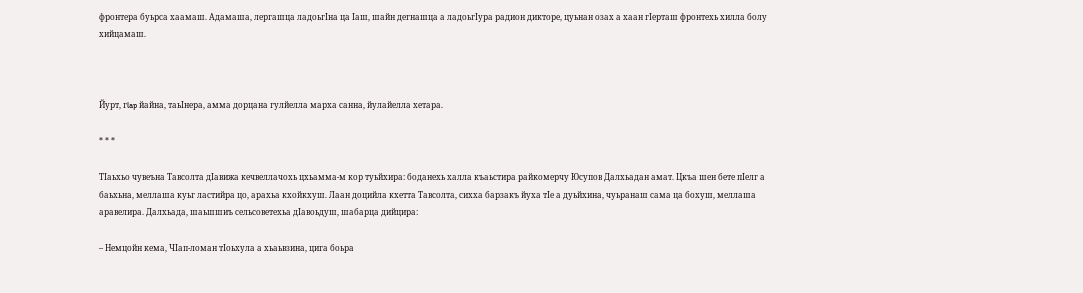фронтера буьрса хаамаш. Адамаша, лергашца ладоьгIна ца Iаш, шайн дегнашца а ладоьгIура радион дикторе, цуьнан озах а хаан гIерташ фронтехь хилла болу хийцамаш.



Йурт, гlap йайна, таьIнера, амма дорцана гулйелла марха санна, йулайелла хетара.

* * *

ТIаьхьо чувеъна Тавсолта дIавижа кечвеллачохь цхьамма-м кор туьйхира: боданехь халла къаьстира райкомерчу Юсупов Далхьадан амат. Цкъа шен бете пIелг а баьхьна, меллаша куьг ластийра цо, арахьа кхойкхуш. Лаан доцийла кхетта Тавсолта, сихха барзакъ йуха тIе а дуьйхина, чуьранаш сама ца бохуш, меллаша аравелира. Далхьада, шаьшшиъ сельсоветехьа дIавоьдуш, шабарца дийцира:

– Немцойн кема, ЧIап-ломан тIоьхула а хьаьвзина, цига боьра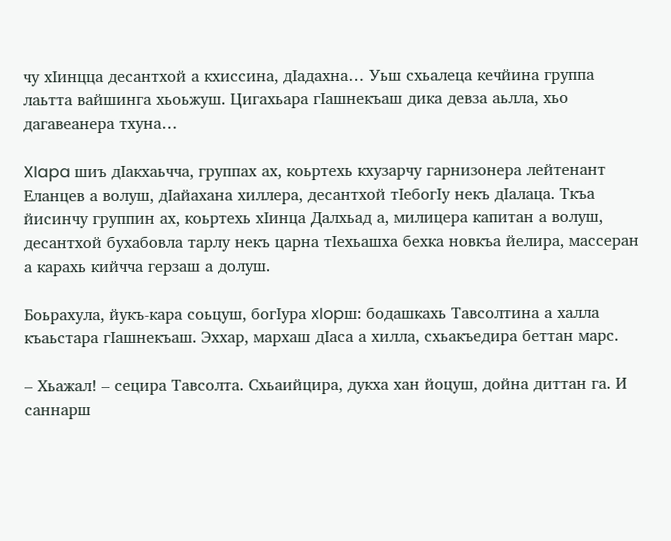чу хIинцца десантхой а кхиссина, дIадахна… Уьш схьалеца кечйина группа лаьтта вайшинга хьоьжуш. Цигахьара гIашнекъаш дика девза аьлла, хьо дагавеанера тхуна…

XIapa шиъ дIакхаьчча, группах ах, коьртехь кхузарчу гарнизонера лейтенант Еланцев а волуш, дIайахана хиллера, десантхой тIебогIу некъ дIалаца. Ткъа йисинчу группин ах, коьртехь хIинца Далхьад а, милицера капитан а волуш, десантхой бухабовла тарлу некъ царна тIехьашха бехка новкъа йелира, массеран а карахь кийчча герзаш а долуш.

Боьрахула, йукъ-кара соьцуш, богIура xIopш: бодашкахь Тавсолтина а халла къаьстара гIашнекъаш. Эххар, мархаш дIаса а хилла, схьакъедира беттан марс.

– Хьажал! – сецира Тавсолта. Схьаийцира, дукха хан йоцуш, дойна диттан га. И саннарш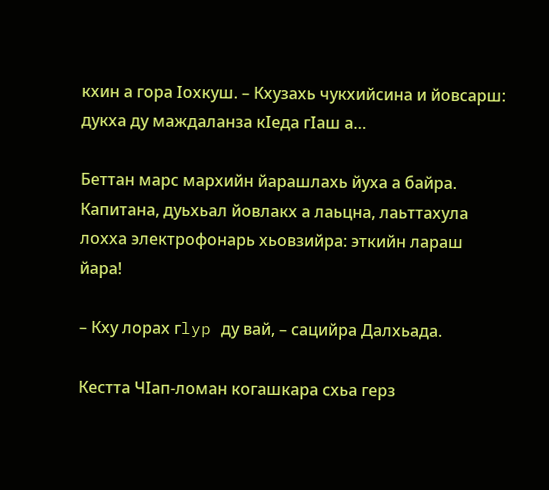кхин а гора Iохкуш. – Кхузахь чукхийсина и йовсарш: дукха ду маждаланза кIеда гIаш а…

Беттан марс мархийн йарашлахь йуха а байра. Капитана, дуьхьал йовлакх а лаьцна, лаьттахула лохха электрофонарь хьовзийра: эткийн лараш йара!

– Кху лорах гlyp ду вай, – сацийра Далхьада.

Кестта ЧIап-ломан когашкара схьа герз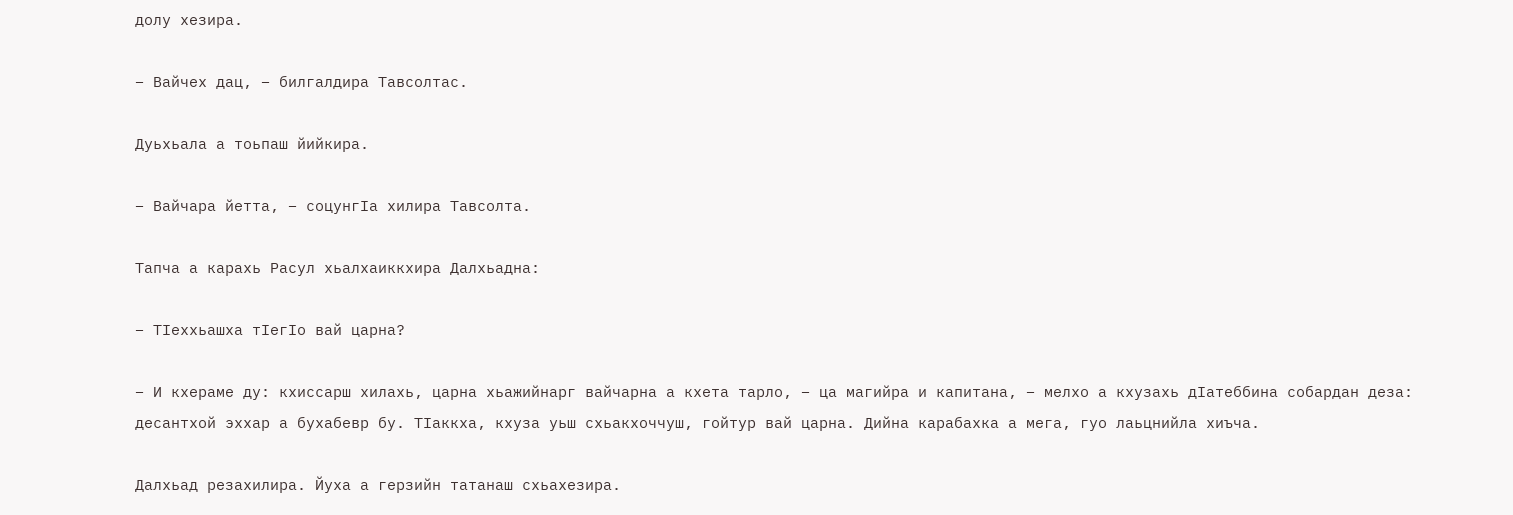долу хезира.

– Вайчех дац, – билгалдира Тавсолтас.

Дуьхьала а тоьпаш йийкира.

– Вайчара йетта, – соцунгIа хилира Тавсолта.

Тапча а карахь Расул хьалхаиккхира Далхьадна:

– ТIеххьашха тIегIо вай царна?

– И кхераме ду: кхиссарш хилахь, царна хьажийнарг вайчарна а кхета тарло, – ца магийра и капитана, – мелхо а кхузахь дIатеббина собардан деза: десантхой эххар а бухабевр бу. ТIаккха, кхуза уьш схьакхоччуш, гойтур вай царна. Дийна карабахка а мега, гуо лаьцнийла хиъча.

Далхьад резахилира. Йуха а герзийн татанаш схьахезира.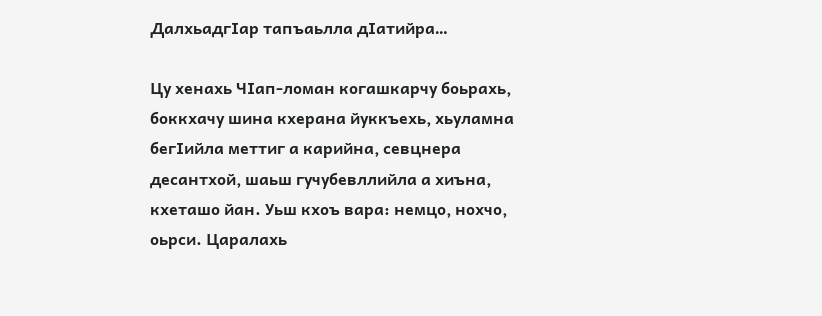ДалхьадгIар тапъаьлла дIатийра…

Цу хенахь ЧIап-ломан когашкарчу боьрахь, боккхачу шина кхерана йуккъехь, хьуламна бегIийла меттиг а карийна, севцнера десантхой, шаьш гучубевллийла а хиъна, кхеташо йан. Уьш кхоъ вара: немцо, нохчо, оьрси. Царалахь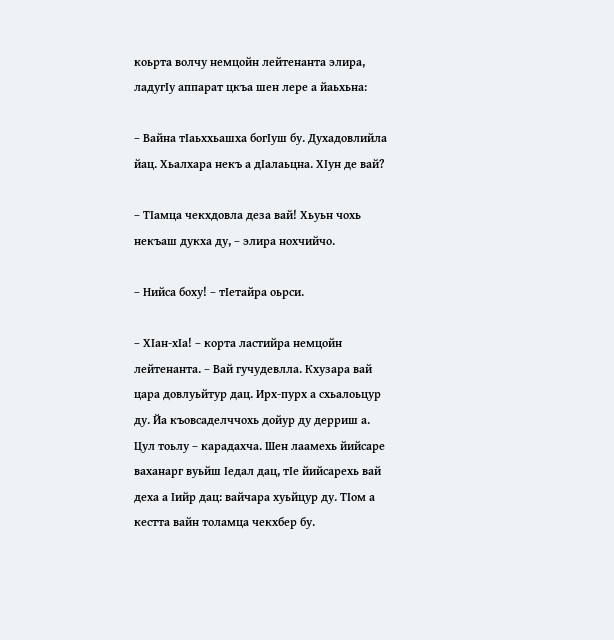коьрта волчу немцойн лейтенанта элира, ладугIу аппарат цкъа шен лере а йаьхьна:

– Вайна тIаьххьашха богIуш бу. Духадовлийла йац. Хьалхара некъ а дIалаьцна. ХIун де вай?

– ТIамца чекхдовла деза вай! Хьуьн чохь некъаш дукха ду, – элира нохчийчо.

– Нийса боху! – тIетайра оьрси.

– ХIан-хIа! – корта ластийра немцойн лейтенанта. – Вай гучудевлла. Кхузара вай цара довлуьйтур дац. Ирх-пурх а схьалоьцур ду. Йа къовсаделччохь дойур ду дерриш а. Цул тоьлу – карадахча. Шен лаамехь йийсаре ваханарг вуьйш Iедал дац, тIе йийсарехь вай деха а Iийр дац: вайчара хуьйцур ду. ТIом а кестта вайн толамца чекхбер бу.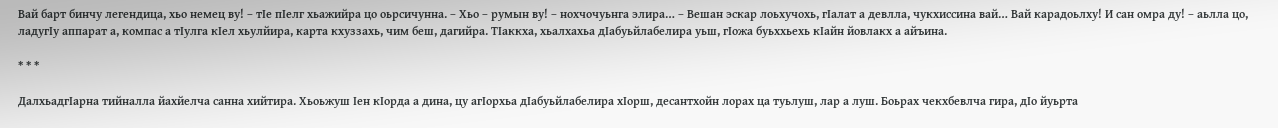Вай барт бинчу легендица, хьо немец ву! – тIе пIелг хьажийра цо оьрсичунна. – Хьо – румын ву! – нохчочуьнга элира… – Вешан эскар лоьхучохь, гIалат а девлла, чукхиссина вай… Вай карадоьлху! И сан омра ду! – аьлла цо, ладугIу аппарат а, компас а тIулга кIел хьулйира, карта кхуззахь, чим беш, дагийра. ТIаккха, хьалхахьа дIабуьйлабелира уьш, гIожа буьххьехь кIайн йовлакх а айъина.

* * *

ДалхьадгIарна тийналла йахйелча санна хийтира. Хьоьжуш Iен кIорда а дина, цу агIорхьа дIабуьйлабелира хIорш, десантхойн лорах ца туьлуш, лар а луш. Боьрах чекхбевлча гира, дIо йуьрта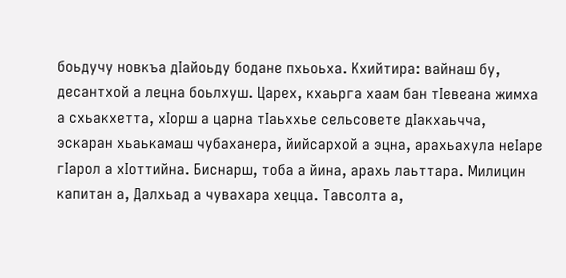боьдучу новкъа дIайоьду бодане пхьоьха. Кхийтира: вайнаш бу, десантхой а лецна боьлхуш. Царех, кхаьрга хаам бан тIевеана жимха а схьакхетта, хIорш а царна тIаьххье сельсовете дIакхаьчча, эскаран хьаькамаш чубаханера, йийсархой а эцна, арахьахула неIаре гIарол а хIоттийна. Биснарш, тоба а йина, арахь лаьттара. Милицин капитан а, Далхьад а чувахара хецца. Тавсолта а,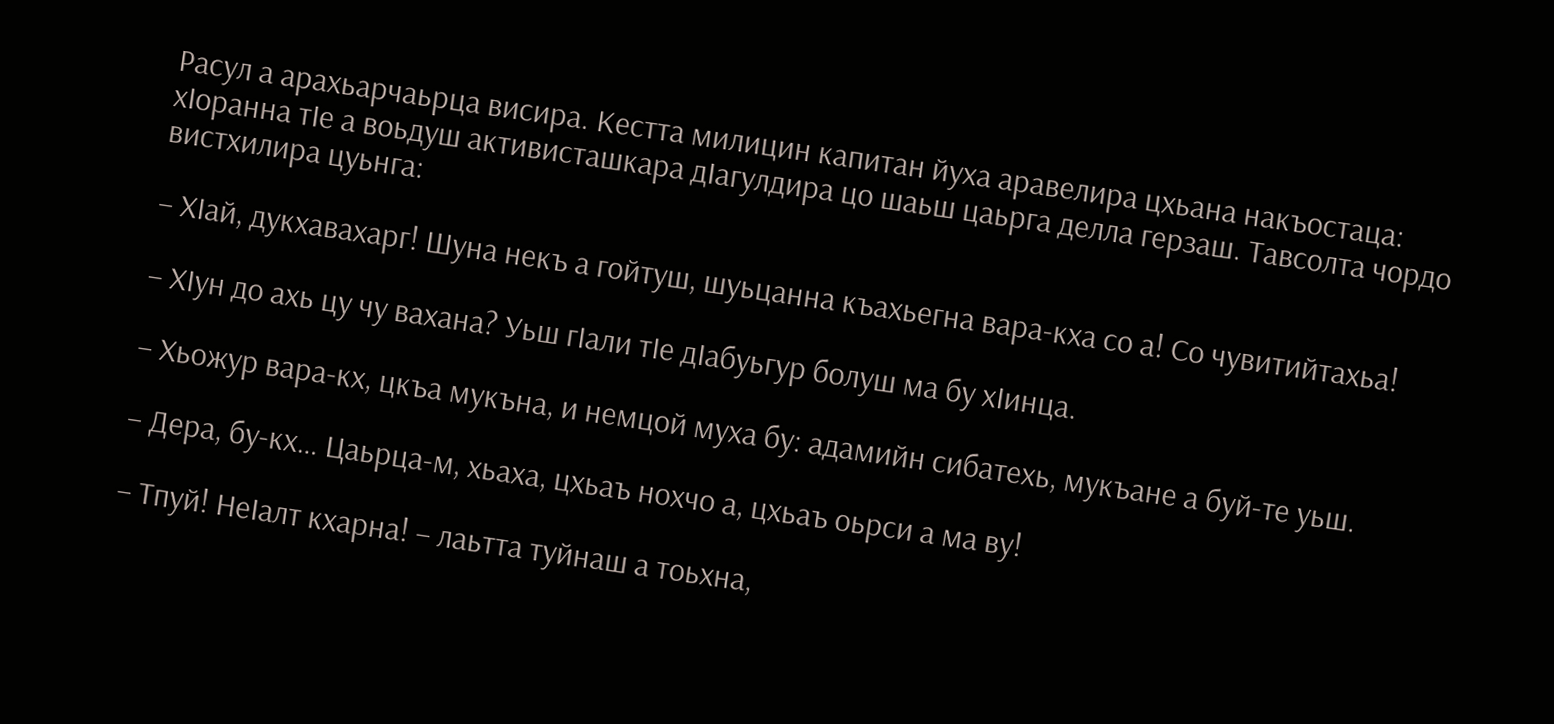Расул а арахьарчаьрца висира. Кестта милицин капитан йуха аравелира цхьана накъостаца: хIоранна тIе а воьдуш активисташкара дIагулдира цо шаьш цаьрга делла герзаш. Тавсолта чордо вистхилира цуьнга:

– ХIай, дукхавахарг! Шуна некъ а гойтуш, шуьцанна къахьегна вара-кха со а! Со чувитийтахьа!

– ХIун до ахь цу чу вахана? Уьш гIали тIе дIабуьгур болуш ма бу хIинца.

– Хьожур вара-кх, цкъа мукъна, и немцой муха бу: адамийн сибатехь, мукъане а буй-те уьш.

– Дера, бу-кх… Цаьрца-м, хьаха, цхьаъ нохчо а, цхьаъ оьрси а ма ву!

– Тпуй! НеIалт кхарна! – лаьтта туйнаш а тоьхна,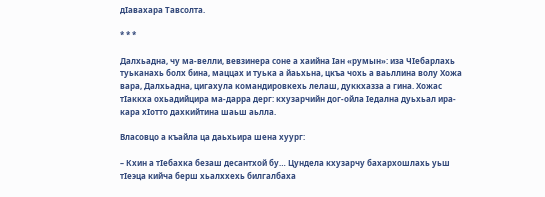дIавахара Тавсолта.

* * *

Далхьадна, чу ма-велли, вевзинера соне а хаийна Iан «румын»: иза ЧIебарлахь туьканахь болх бина, маццах и туька а йаьхьна, цкъа чохь а ваьллина волу Хожа вара, Далхьадна, цигахула командировкехь лелаш, дуккхазза а гина. Хожас тIаккха охьадийцира ма-дарра дерг: кхузарчийн дог-ойла Iедална дуьхьал ира-кара xIoттo дахкийтина шаьш аьлла.

Власовцо а къайла ца даьхьира шена хуург:

– Кхин а тIебахка безаш десантхой бу… Цундела кхузарчу бахархошлахь уьш тIеэца кийча берш хьалххехь билгалбаха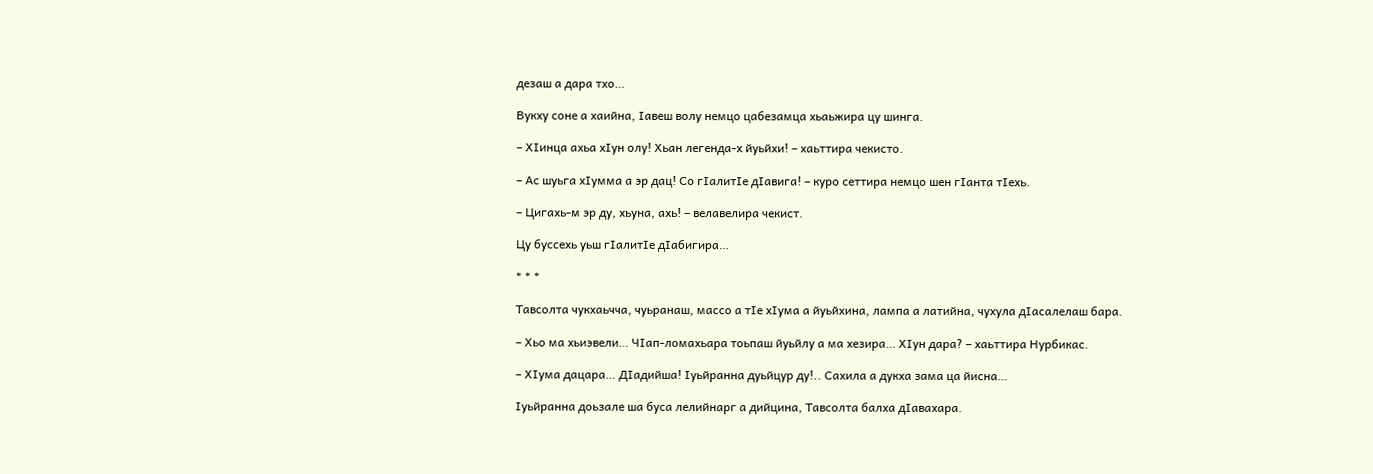дезаш а дара тхо…

Вукху соне а хаийна, Iавеш волу немцо цабезамца хьаьжира цу шинга.

– ХIинца ахьа хIун олу! Хьан легенда-х йуьйхи! – хаьттира чекисто.

– Ас шуьга хIумма а эр дац! Со гIалитIе дIавига! – куро сеттира немцо шен гIанта тIехь.

– Цигахь-м эр ду, хьуна, ахь! – велавелира чекист.

Цу буссехь уьш гIалитIе дIабигира…

* * *

Тавсолта чукхаьчча, чуьранаш, массо а тIе хIума а йуьйхина, лампа а латийна, чухула дIасалелаш бара.

– Хьо ма хьиэвели… ЧIап-ломахьара тоьпаш йуьйлу а ма хезира… ХIун дара? – хаьттира Нурбикас.

– ХIума дацара… ДIадийша! Iуьйранна дуьйцур ду!.. Сахила а дукха зама ца йисна…

Iуьйранна доьзале ша буса лелийнарг а дийцина, Тавсолта балха дIавахара.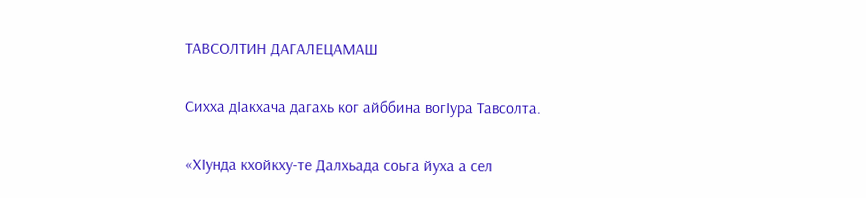ТАВСОЛТИН ДАГАЛЕЦАМАШ

Сихха дIакхача дагахь ког айббина вогIура Тавсолта.

«ХIунда кхойкху-те Далхьада соьга йуха а сел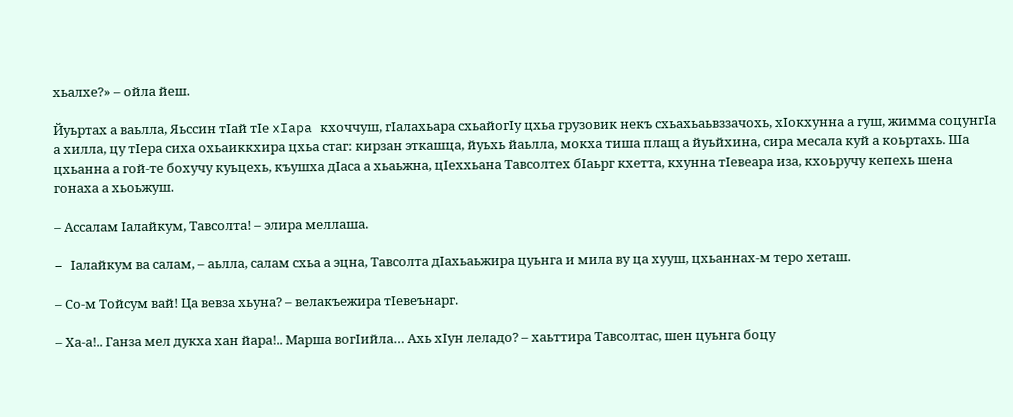хьалхе?» – ойла йеш.

Йуьртах а ваьлла, Яьссин тIай тIе xIapa кхоччуш, гIалахьара схьайогIу цхьа грузовик некъ схьахьаьвззачохь, хIокхунна а гуш, жимма соцунгIа а хилла, цу тIера сиха охьаиккхира цхьа стаг: кирзан эткашца, йуьхь йаьлла, мокха тиша плащ а йуьйхина, сира месала куй а коьртахь. Ша цхьанна а гой-те бохучу куьцехь, къушха дIаса а хьаьжна, цIеххьана Тавсолтех бIаьрг кхетта, кхунна тIевеара иза, кхоьручу кепехь шена гонаха а хьоьжуш.

– Ассалам Iалайкум, Тавсолта! – элира меллаша.

– Iалайкум ва салам, – аьлла, салам схьа а эцна, Тавсолта дIахьаьжира цуьнга и мила ву ца хууш, цхьаннах-м теро хеташ.

– Со-м Тойсум вай! Ца вевза хьуна? – велакъежира тIевеънарг.

– Ха-а!.. Ганза мел дукха хан йара!.. Марша вогIийла… Ахь хIун леладо? – хаьттира Тавсолтас, шен цуьнга боцу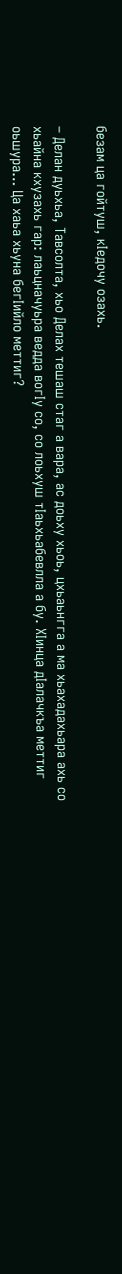безам ца гойтуш, кIедочу озахь.

– Делан дуьхьа, Тавсолта, хьо Делах тешаш стаг а вара, ас доьху хьоь, цхьаьнгга а ма хьахадахьара ахь со хьайна кхузахь гар: лаьцначуьра ведда вогIу со, со лоьхуш тIаьхьабевлла а бу. ХIинца дIалачкъа меттиг оьшура… Ца хаьа хьуна бегIийло меттиг?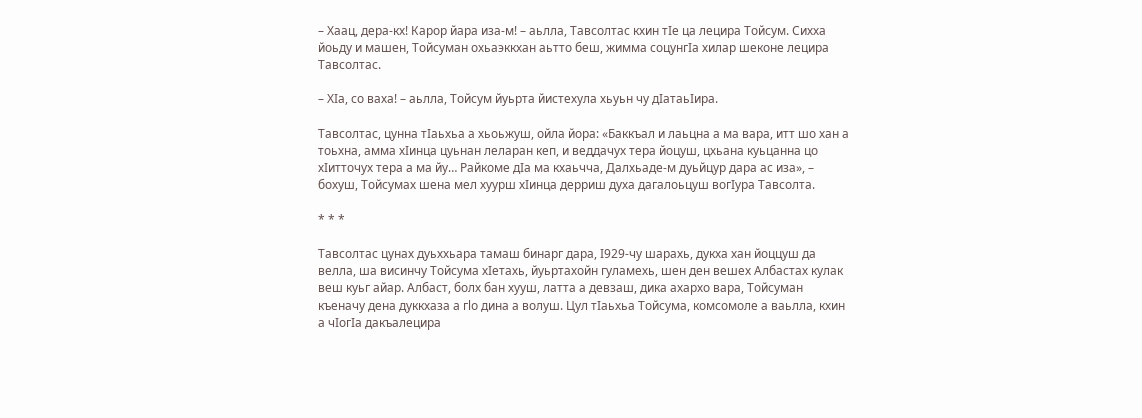– Хаац, дера-кх! Карор йара иза-м! – аьлла, Тавсолтас кхин тIе ца лецира Тойсум. Сихха йоьду и машен, Тойсуман охьаэккхан аьтто беш, жимма соцунгIа хилар шеконе лецира Тавсолтас.

– ХIа, со ваха! – аьлла, Тойсум йуьрта йистехула хьуьн чу дIатаьIира.

Тавсолтас, цунна тIаьхьа а хьоьжуш, ойла йора: «Баккъал и лаьцна а ма вара, итт шо хан а тоьхна, амма хIинца цуьнан леларан кеп, и веддачух тера йоцуш, цхьана куьцанна цо хIитточух тера а ма йу… Райкоме дIа ма кхаьчча, Далхьаде-м дуьйцур дара ас иза», – бохуш, Тойсумах шена мел хуурш хIинца дерриш духа дагалоьцуш вогIура Тавсолта.

* * *

Тавсолтас цунах дуьххьара тамаш бинарг дара, I929-чу шарахь, дукха хан йоццуш да велла, ша висинчу Тойсума хIетахь, йуьртахойн гуламехь, шен ден вешех Албастах кулак веш куьг айар. Албаст, болх бан хууш, латта а девзаш, дика ахархо вара, Тойсуман къеначу дена дуккхаза a гlo дина а волуш. Цул тIаьхьа Тойсума, комсомоле а ваьлла, кхин а чIогIа дакъалецира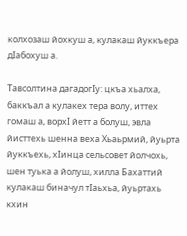колхозаш йохкуш а, кулакаш йуккъера дIабохуш а.

Тавсолтина дагадогIу: цкъа хьалха, баккъал а кулакех тера волу, иттех гомаш а, ворхI йетт а болуш, эвла йисттехь шенна веха Хьаьрмий, йуьрта йуккъехь, хIинца сельсовет йолчохь, шен туька а йолуш, хилла Бахаттий кулакаш биначул тIаьхьа, йуьртахь кхин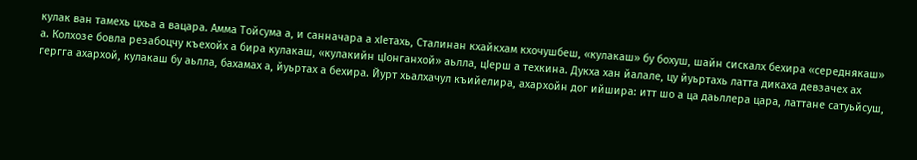кулак ван тамехь цхьа а вацара. Амма Тойсума а, и санначара а хIетахь, Сталинан кхайкхам кхочушбеш, «кулакаш» бу бохуш, шайн сискалх бехира «середнякаш» а. Колхозе бовла резабоцчу къехойх а бира кулакаш, «кулакийн цIонганхой» аьлла, цIерш а техкина. Дукха хан йалале, цу йуьртахь латта дикаха девзачех ах гергга ахархой, кулакаш бу аьлла, бахамах а, йуьртах а бехира. Йурт хьалхачул къийелира, ахархойн дог ийшира: итт шо а ца даьллера цара, латтане сатуьйсуш,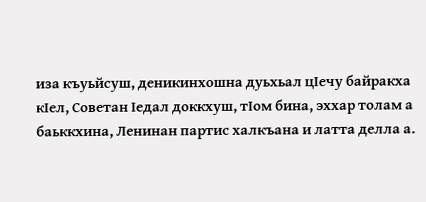иза къуьйсуш, деникинхошна дуьхьал цIечу байракха кIел, Советан Iедал доккхуш, тIом бина, эххар толам а баьккхина, Ленинан партис халкъана и латта делла а.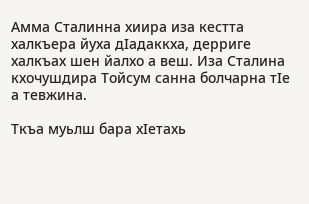Амма Сталинна хиира иза кестта халкъера йуха дIадаккха, дерриге халкъах шен йалхо а веш. Иза Сталина кхочушдира Тойсум санна болчарна тIе а тевжина.

Ткъа муьлш бара хIетахь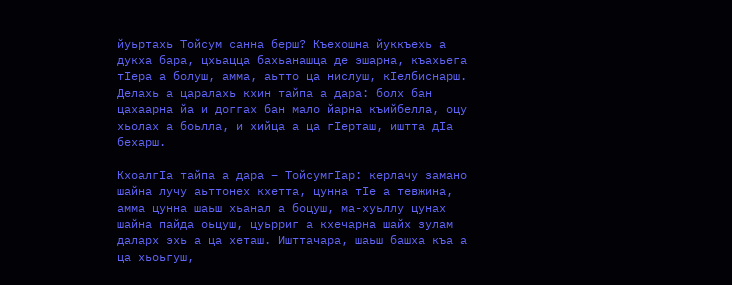йуьртахь Тойсум санна берш? Къехошна йуккъехь а дукха бара, цхьацца бахьанашца де эшарна, къахьега тIера а болуш, амма, аьтто ца нислуш, кIелбиснарш. Делахь а царалахь кхин тайпа а дара: болх бан цахаарна йа и доггах бан мало йарна къийбелла, оцу хьолах а боьлла, и хийца а ца гIерташ, иштта дIа бехарш.

КхоалгIа тайпа а дара – ТойсумгIар: керлачу замано шайна лучу аьттонех кхетта, цунна тIе а тевжина, амма цунна шаьш хьанал а боцуш, ма-хуьллу цунах шайна пайда оьцуш, цуьрриг а кхечарна шайх зулам даларх эхь а ца хеташ. Ишттачара, шаьш башха къа а ца хьоьгуш,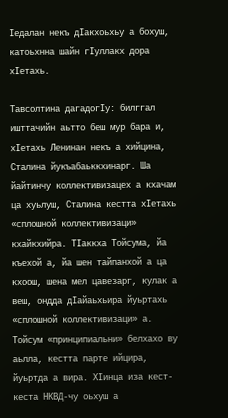Iедалан некъ дIакхоьхьу а бохуш, катоьхнна шайн гIуллакх дора хIетахь.

Тавсолтина дагадогIу: билггал ишттачийн аьтто беш мур бара и, хIетахь Ленинан некъ а хийцина, Сталина йукъабаьккхинарг. Ша йайтинчу коллективизацех а кхачам ца хуьлуш, Сталина кестта хIетахь «сплошной коллективизаци» кхайкхийра. ТIаккха Тойсума, йа къехой а, йа шен тайпанхой а ца кхоош, шена мел цавезарг, кулак а веш, ондда дIайаьхьира йуьртахь «сплошной коллективизаци» а. Тойсум «принципиальни» белхахо ву аьлла, кестта парте ийцира, йуьртда а вира. ХIинца иза кест-кеста НКВД-чу оьхуш а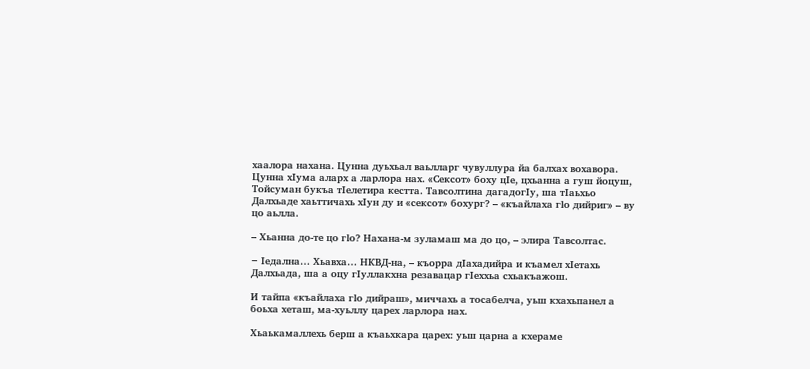хаалора нахана. Цунна дуьхьал ваьлларг чувуллура йа балхах вохавора. Цунна хIума аларх а ларлора нах. «Сексот» боху цIе, цхьанна а гуш йоцуш, Тойсуман букъа тIелетира кестта. Тавсолтина дагадогIу, ша тIаьхьо Далхьаде хаьттичахь хIун ду и «сексот» бохург? – «къайлаха гlo дийриг» – ву цо аьлла.

– Хьанна до-те цо гlo? Нахана-м зуламаш ма до цо, – элира Тавсолтас.

– Iедална… Хьавха… НКВД-на, – къорра дIахадийра и къамел хIетахь Далхьада, ша а оцу гIуллакхна резавацар гIеххьа схьакъажош.

И тайпа «къайлаха гlo дийраш», миччахь а тосабелча, уьш кхахьпанел а боьха хеташ, ма-хуьллу царех ларлора нах.

Хьаькамаллехь берш а къаьхкара царех: уьш царна а кхераме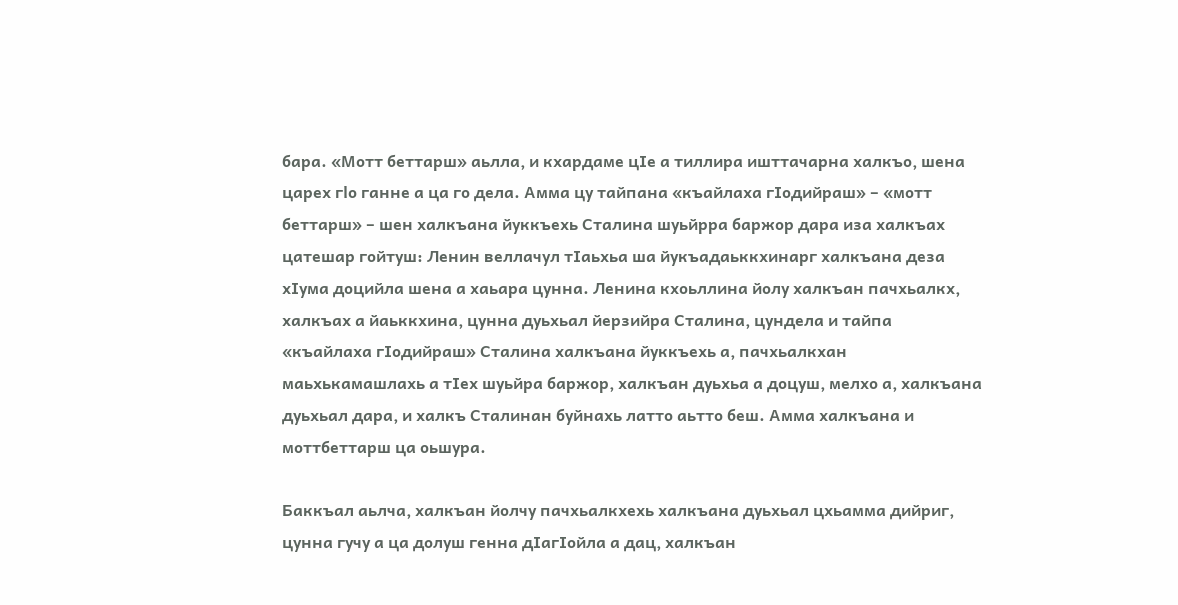бара. «Мотт беттарш» аьлла, и кхардаме цIе а тиллира ишттачарна халкъо, шена царех гlo ганне а ца го дела. Амма цу тайпана «къайлаха гIодийраш» – «мотт беттарш» – шен халкъана йуккъехь Сталина шуьйрра баржор дара иза халкъах цатешар гойтуш: Ленин веллачул тIаьхьа ша йукъадаьккхинарг халкъана деза хIума доцийла шена а хаьара цунна. Ленина кхоьллина йолу халкъан пачхьалкх, халкъах а йаьккхина, цунна дуьхьал йерзийра Сталина, цундела и тайпа «къайлаха гIодийраш» Сталина халкъана йуккъехь а, пачхьалкхан маьхькамашлахь а тIех шуьйра баржор, халкъан дуьхьа а доцуш, мелхо а, халкъана дуьхьал дара, и халкъ Сталинан буйнахь латто аьтто беш. Амма халкъана и моттбеттарш ца оьшура.

Баккъал аьлча, халкъан йолчу пачхьалкхехь халкъана дуьхьал цхьамма дийриг, цунна гучу а ца долуш генна дIагIойла а дац, халкъан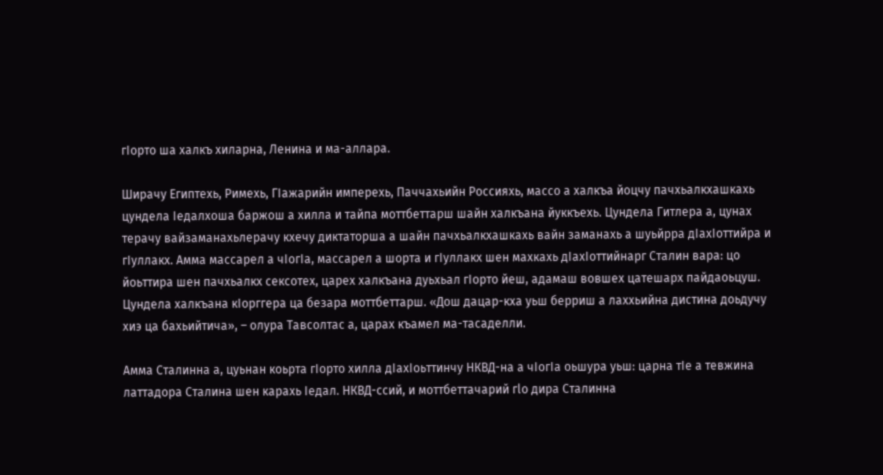гIорто ша халкъ хиларна, Ленина и ма-аллара.

Ширачу Египтехь, Римехь, ГIажарийн имперехь, Паччахьийн Россияхь, массо а халкъа йоцчу пачхьалкхашкахь цундела Iедалхоша баржош а хилла и тайпа моттбеттарш шайн халкъана йуккъехь. Цундела Гитлера а, цунах терачу вайзаманахьлерачу кхечу диктаторша а шайн пачхьалкхашкахь вайн заманахь а шуьйрра дIахIоттийра и гIуллакх. Амма массарел а чIогIа, массарел а шорта и гIуллакх шен махкахь дIахIоттийнарг Сталин вара: цо йоьттира шен пачхьалкх сексотех, царех халкъана дуьхьал гIорто йеш, адамаш вовшех цатешарх пайдаоьцуш. Цундела халкъана кIорггера ца безара моттбеттарш. «Дош дацар-кха уьш берриш а лаххьийна дистина доьдучу хиэ ца бахьийтича», – олура Тавсолтас а, царах къамел ма-тасаделли.

Амма Сталинна а, цуьнан коьрта гIорто хилла дIахIоьттинчу НКВД-на а чIогIа оьшура уьш: царна тIе а тевжина латтадора Сталина шен карахь Iедал. НКВД-ссий, и моттбеттачарий гlo дира Сталинна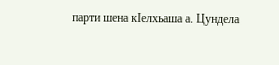парти шена кIелхьаша а. Цундела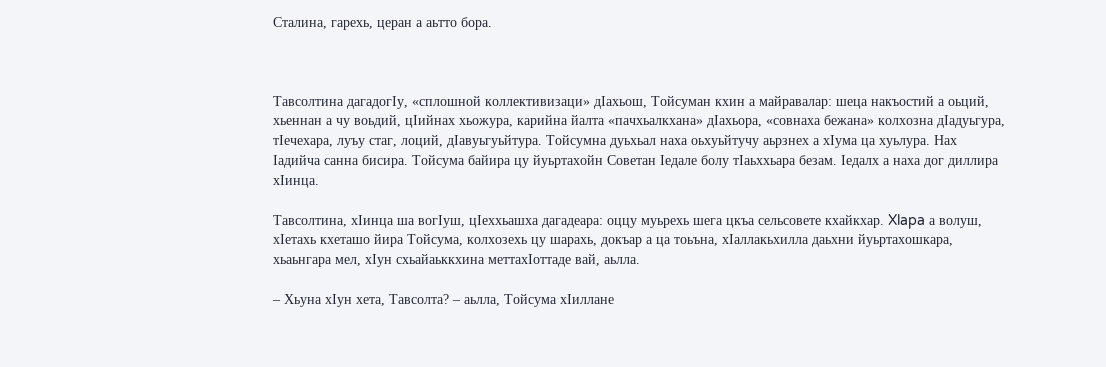Сталина, гарехь, церан а аьтто бора.



Тавсолтина дагадогIу, «сплошной коллективизаци» дIахьош, Тойсуман кхин а майравалар: шеца накъостий а оьций, хьеннан а чу воьдий, цIийнах хьожура, карийна йалта «пачхьалкхана» дIахьора, «совнаха бежана» колхозна дIадуьгура, тIечехара, луъу стаг, лоций, дIавуьгуьйтура. Тойсумна дуьхьал наха оьхуьйтучу аьрзнех а хIума ца хуьлура. Нах Iадийча санна бисира. Тойсума байира цу йуьртахойн Советан Iедале болу тIаьххьара безам. Iедалх а наха дог диллира хIинца.

Тавсолтина, хIинца ша вогIуш, цIеххьашха дагадеара: оццу муьрехь шега цкъа сельсовете кхайкхар. Xlapa а волуш, хIетахь кхеташо йира Тойсума, колхозехь цу шарахь, докъар а ца тоьъна, хIаллакьхилла даьхни йуьртахошкара, хьаьнгара мел, xIун схьайаьккхина меттахIоттаде вай, аьлла.

– Хьуна хIун хета, Тавсолта? – аьлла, Тойсума хIиллане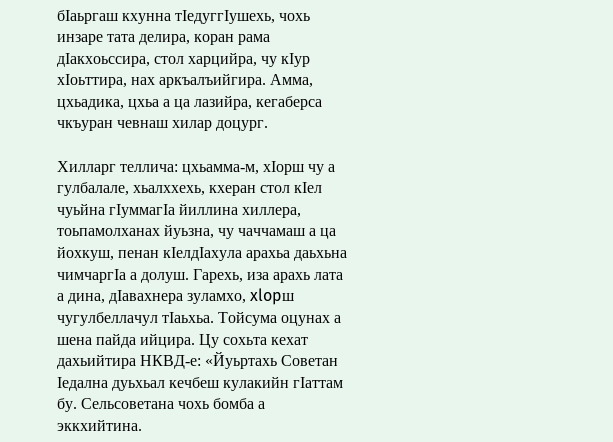бIаьргаш кхунна тIедуггIушехь, чохь инзаре тата делира, коран рама дIакхоьссира, стол харцийра, чу кIур хIоьттира, нах аркъалъийгира. Амма, цхьадика, цхьа а ца лазийра, кегаберса чкъуран чевнаш хилар доцург.

Хилларг теллича: цхьамма-м, хIорш чу а гулбалале, хьалххехь, кхеран стол кIел чуьйна гIуммагIа йиллина хиллера, тоьпамолханах йуьзна, чу чаччамаш а ца йохкуш, пенан кIелдIахула арахьа даьхьна чимчаргIа а долуш. Гарехь, иза арахь лата а дина, дIавахнера зуламхо, xlopш чугулбеллачул тIаьхьа. Тойсума оцунах а шена пайда ийцира. Цу сохьта кехат дахьийтира НКВД-е: «Йуьртахь Советан Iедална дуьхьал кечбеш кулакийн гIаттам бу. Сельсоветана чохь бомба а эккхийтина.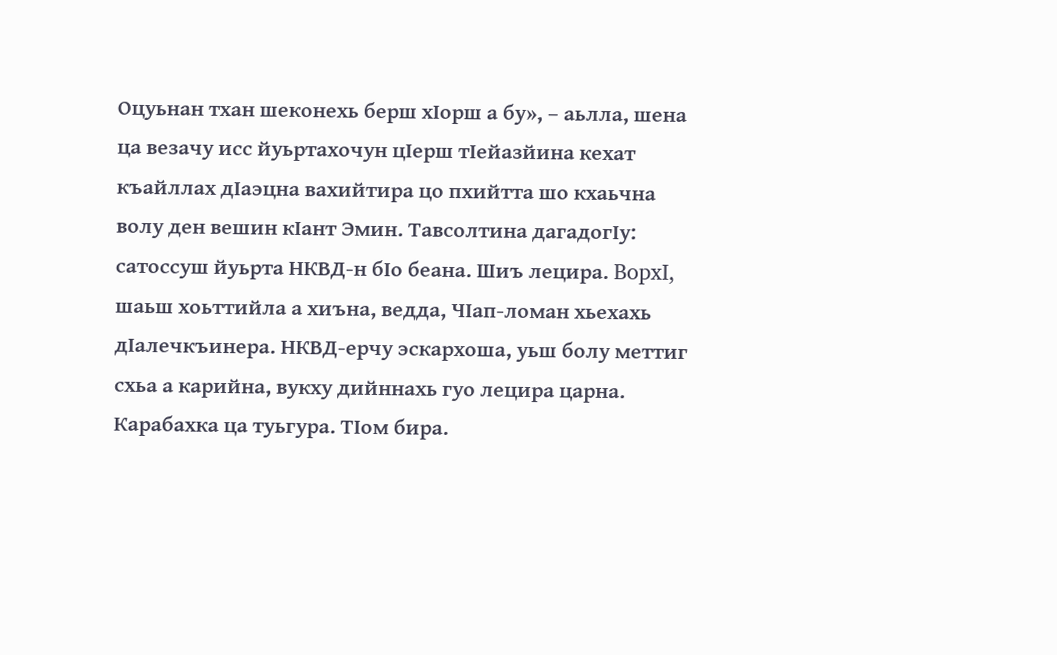Оцуьнан тхан шеконехь берш хIорш а бу», – аьлла, шена ца везачу исс йуьртахочун цIерш тIейазйина кехат къайллах дIаэцна вахийтира цо пхийтта шо кхаьчна волу ден вешин кIант Эмин. Тавсолтина дагадогIу: сатоссуш йуьрта НКВД-н бIо беана. Шиъ лецира. BopxI, шаьш хоьттийла а хиъна, ведда, ЧIап-ломан хьехахь дIалечкъинера. НКВД-ерчу эскархоша, уьш болу меттиг схьа а карийна, вукху дийннахь гуо лецира царна. Карабахка ца туьгура. ТIом бира.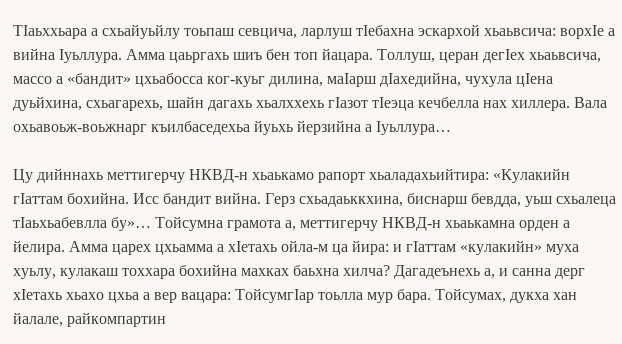ТIаьххьара а схьайуьйлу тоьпаш севцича, ларлуш тIебахна эскархой хьаьвсича: ворхIе а вийна Iуьллура. Амма цаьргахь шиъ бен топ йацара. Толлуш, церан дегIех хьаьвсича, массо а «бандит» цхьабосса ког-куьг дилина, маIарш дIахедийна, чухула цIена дуьйхина, схьагарехь, шайн дагахь хьалххехь гIазот тIеэца кечбелла нах хиллера. Вала охьавоьж-воьжнарг къилбаседехьа йуьхь йерзийна а Iуьллура…

Цу дийннахь меттигерчу НКВД-н хьаькамо рапорт хьаладахьийтира: «Кулакийн гIаттам бохийна. Исс бандит вийна. Герз схьадаьккхина, биснарш бевдда, уьш схьалеца тIаьхьабевлла бу»… Тойсумна грамота а, меттигерчу НКВД-н хьаькамна орден а йелира. Амма царех цхьамма а хIетахь ойла-м ца йира: и гIаттам «кулакийн» муха хуьлу, кулакаш тоххара бохийна махках баьхна хилча? Дагадеънехь а, и санна дерг хIетахь хьахо цхьа а вер вацара: ТойсумгIар тоьлла мур бара. Тойсумах, дукха хан йалале, райкомпартин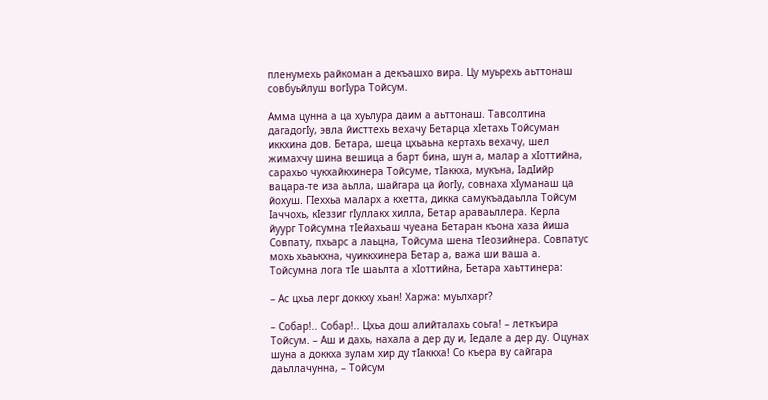пленумехь райкоман а декъашхо вира. Цу муьрехь аьттонаш совбуьйлуш вогIура Тойсум.

Амма цунна а ца хуьлура даим а аьттонаш. Тавсолтина дагадогIу, эвла йисттехь вехачу Бетарца хIетахь Тойсуман иккхина дов. Бетара, шеца цхьаьна кертахь вехачу, шел жимахчу шина вешица а барт бина, шун а, малар а хIоттийна, сарахьо чукхайкхинера Тойсуме, тIаккха, мукъна, IадIийр вацара-те иза аьлла, шайгара ца йогIу, совнаха хIуманаш ца йохуш. ГIеххьа маларх а кхетта, дикка самукъадаьлла Тойсум Iаччохь, кIеззиг гIуллакх хилла, Бетар араваьллера. Керла йуург Тойсумна тIейахьаш чуеана Бетаран къона хаза йиша Совпату, пхьарс а лаьцна, Тойсума шена тIеозийнера. Совпатус мохь хьаькхна, чуиккхинера Бетар а, важа ши ваша а. Тойсумна лога тIе шаьлта а хIоттийна, Бетара хаьттинера:

– Ас цхьа лерг доккху хьан! Харжа: муьлхарг?

– Собар!.. Собар!.. Цхьа дош алийталахь соьга! – леткъира Тойсум. – Аш и дахь, нахала а дер ду и, Iедале а дер ду. Оцунах шуна а доккха зулам хир ду тIаккха! Со къера ву сайгара даьллачунна, – Тойсум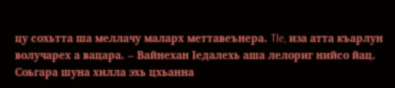цу сохьтта ша меллачу маларх меттавеънера. TIe, иза атта къарлун волучарех а вацара. – Вайнехан Iедалехь аша лелориг нийсо йац. Соьгара шуна хилла эхь цхьанна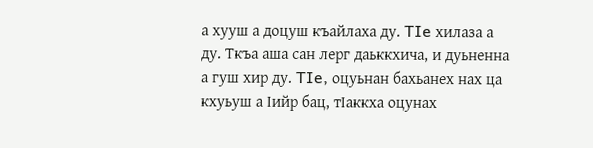а хууш а доцуш къайлаха ду. TIe хилаза а ду. Ткъа аша сан лерг даьккхича, и дуьненна а гуш хир ду. TIe, оцуьнан бахьанех нах ца кхуьуш а Iийр бац, тIаккха оцунах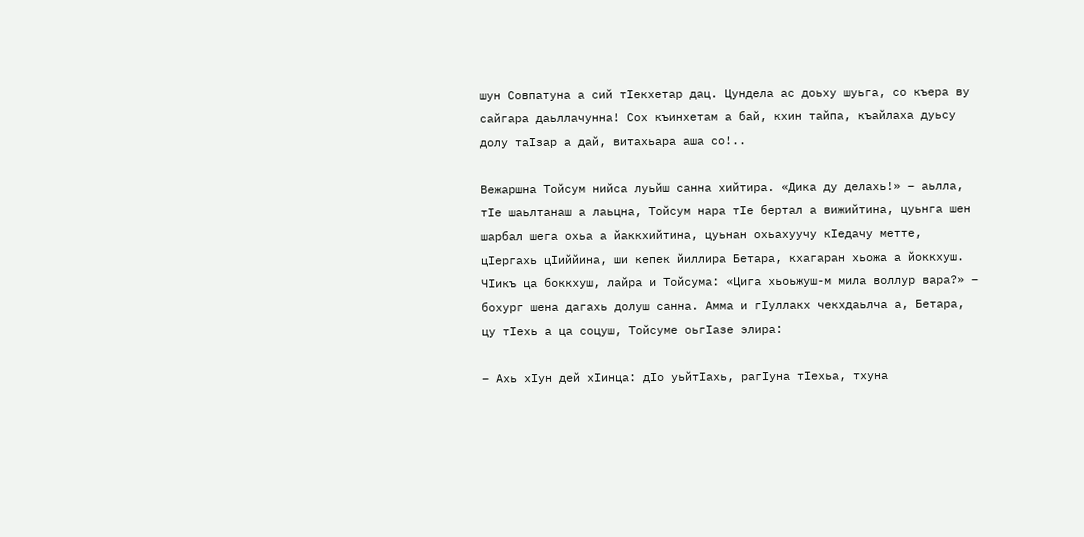шун Совпатуна а сий тIекхетар дац. Цундела ас доьху шуьга, со къера ву сайгара даьллачунна! Сох къинхетам а бай, кхин тайпа, къайлаха дуьсу долу таIзар а дай, витахьара аша со!..

Вежаршна Тойсум нийса луьйш санна хийтира. «Дика ду делахь!» – аьлла, тIе шаьлтанаш а лаьцна, Тойсум нара тIе бертал а вижийтина, цуьнга шен шарбал шега охьа а йаккхийтина, цуьнан охьахуучу кIедачу метте, цIергахь цIиййина, ши кепек йиллира Бетара, кхагаран хьожа а йоккхуш. ЧIикъ ца боккхуш, лайра и Тойсума: «Цига хьоьжуш-м мила воллур вара?» – бохург шена дагахь долуш санна. Амма и гIуллакх чекхдаьлча а, Бетара, цу тIехь а ца соцуш, Тойсуме оьгIазе элира:

– Ахь хIун дей хIинца: дIо уьйтIахь, рагIуна тIехьа, тхуна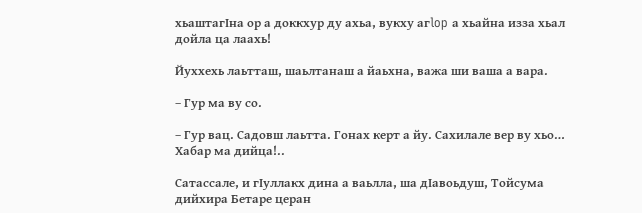хьаштагIна ор а доккхур ду ахьа, вукху aгlop а хьайна изза хьал дойла ца лаахь!

Йуххехь лаьтташ, шаьлтанаш а йаьхна, важа ши ваша а вара.

– Гур ма ву со.

– Гур вац. Садовш лаьтта. Гонах керт а йу. Сахилале вер ву хьо… Хабар ма дийца!..

Сатассале, и гIуллакх дина а ваьлла, ша дIавоьдуш, Тойсума дийхира Бетаре церан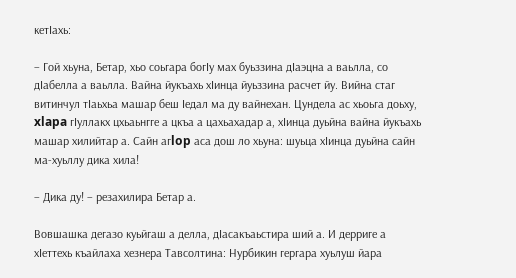кетIахь:

– Гой хьуна, Бетар, хьо соьгара богIу мах буьззина дIаэцна а ваьлла, со дIабелла а ваьлла. Вайна йукъахь хIинца йуьззина расчет йу. Вийна стаг витинчул тIаьхьа машар беш Iедал ма ду вайнехан. Цундела ас хьоьга доьху, xlapa гIуллакх цхьаьнгге а цкъа а цахьахадар а, хIинца дуьйна вайна йукъахь машар хилийтар а. Сайн aгlop аса дош ло хьуна: шуьца хIинца дуьйна сайн ма-хуьллу дика хила!

– Дика ду! – резахилира Бетар а.

Вовшашка дегазо куьйгаш а делла, дIасакъаьстира ший а. И дерриге а хIеттехь къайлаха хезнера Тавсолтина: Нурбикин гергара хуьлуш йара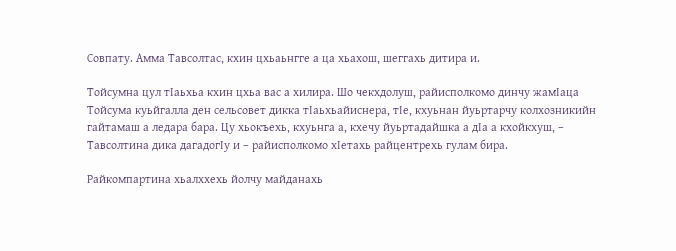Совпату. Амма Тавсолтас, кхин цхьаьнгге а ца хьахош, шеггахь дитира и.

Тойсумна цул тIаьхьа кхин цхьа вас а хилира. Шо чекхдолуш, райисполкомо динчу жамIаца Тойсума куьйгалла ден сельсовет дикка тIаьхьайиснера, тIе, кхуьнан йуьртарчу колхозникийн гайтамаш а ледара бара. Цу хьокъехь, кхуьнга а, кхечу йуьртадайшка а дIа а кхойкхуш, – Тавсолтина дика дагадогIу и – райисполкомо хIетахь райцентрехь гулам бира.

Райкомпартина хьалххехь йолчу майданахь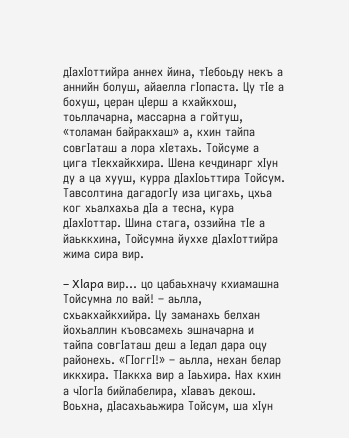дIахIоттийра аннех йина, тIебоьду некъ а аннийн болуш, айаелла гIопаста. Цу тIе а бохуш, церан цIерш а кхайкхош, тоьллачарна, массарна а гойтуш, «толаман байракхаш» а, кхин тайпа совгIаташ а лора хIетахь. Тойсуме а цига тIекхайкхира. Шена кечдинарг хIун ду а ца хууш, курра дIахIоьттира Тойсум. Тавсолтина дагадогIу иза цигахь, цхьа ког хьалхахьа дIа а тесна, кура дIахIоттар. Шина стага, оззийна тIе а йаьккхина, Тойсумна йуххе дIахIоттийра жима сира вир.

– Xlapa вир… цо цабаьхначу кхиамашна Тойсумна ло вай! – аьлла, схьакхайкхийра. Цу заманахь белхан йохьаллин къовсамехь эшначарна и тайпа совгIаташ деш а Iедал дара оцу районехь. «ГIоггI!» – аьлла, нехан белар иккхира. ТIаккха вир а Iаьхира. Нах кхин а чIогIа бийлабелира, хIаваъ декош. Воьхна, дIасахьаьжира Тойсум, ша хIун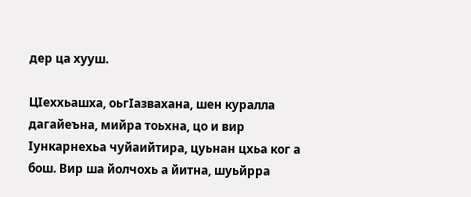дер ца хууш.

ЦIеххьашха, оьгIазвахана, шен куралла дагайеъна, мийра тоьхна, цо и вир Iункарнехьа чуйаийтира, цуьнан цхьа ког а бош. Вир ша йолчохь а йитна, шуьйрра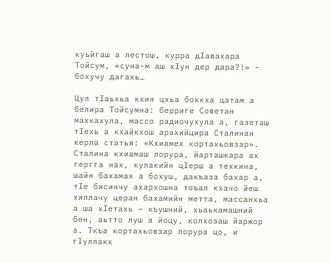куьйгаш а лестош, курра дIавахара Тойсум, «суна-м аш хIун дер дара?!» – бохучу дагахь…

Цул тIаьхьа кхин цхьа боккха цатам а белира Тойсумна: берриге Советан махкахула, массо радиочухула а, газеташ тIехь а кхайкхош арахийцира Сталинан керла статья: «Кхиамех кортахьовзар». Сталина кхиамаш лорура, йарташкара ах гергга нах, кулакийн цIерш а техкина, шайн бахамах а бохуш, дакъаза бахар а, тIе бисинчу ахархошна тоъал кхачо йеш хиллачу церан бахамийн метта, массанхьа а ша хIетахь – къушний, хьаькамашний бен, аьтто луш а йоцу, колхозаш йаржор а. Ткъа кортахьовзар лорура цо, и гIуллакх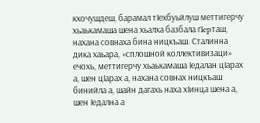кхочушдеш, барамал тIехбуьйлуш меттигерчу хьаькамаша шена хьалха базбала гlepташ, нахана совнаха бина ницкъаш. Сталинна дика хаьара, «сплошной коллективизаци» ечохь, меттигерчу хьаькамаша Iедалан цIарах а, шен цIарах а, нахана совнах ницкъаш бинийла а, шайн дагахь наха хIинца шена а, шен Iедална а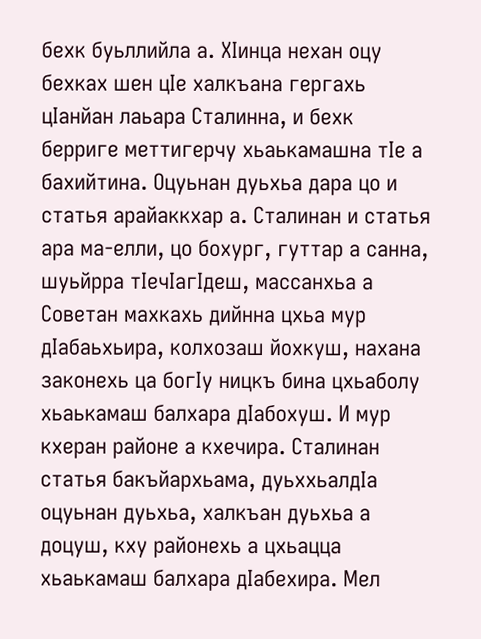бехк буьллийла а. ХIинца нехан оцу бехках шен цIе халкъана гергахь цIанйан лаьара Сталинна, и бехк берриге меттигерчу хьаькамашна тIе а бахийтина. Оцуьнан дуьхьа дара цо и статья арайаккхар а. Сталинан и статья ара ма-елли, цо бохург, гуттар а санна, шуьйрра тIечIагIдеш, массанхьа а Советан махкахь дийнна цхьа мур дIабаьхьира, колхозаш йохкуш, нахана законехь ца богIу ницкъ бина цхьаболу хьаькамаш балхара дIабохуш. И мур кхеран районе а кхечира. Сталинан статья бакъйархьама, дуьххьалдIа оцуьнан дуьхьа, халкъан дуьхьа а доцуш, кху районехь а цхьацца хьаькамаш балхара дIабехира. Мел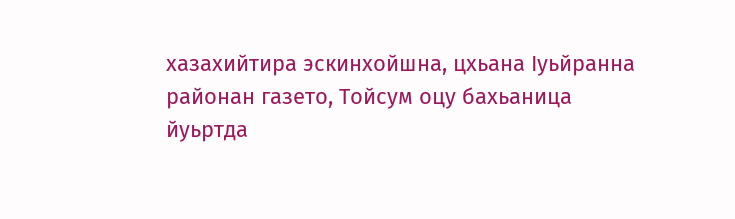хазахийтира эскинхойшна, цхьана Iуьйранна районан газето, Тойсум оцу бахьаница йуьртда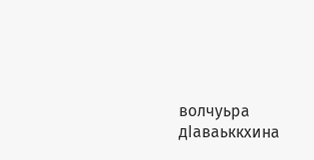волчуьра дIаваьккхина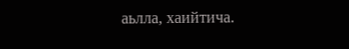аьлла, хаийтича.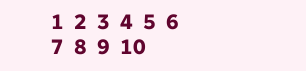1  2  3  4  5  6  7  8  9  10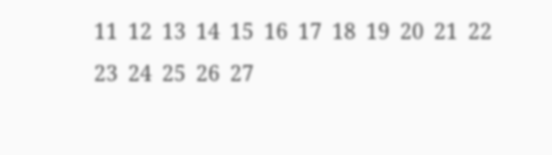11  12  13  14  15  16  17  18  19  20  21  22  23  24  25  26  27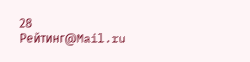28
Рейтинг@Mail.ru